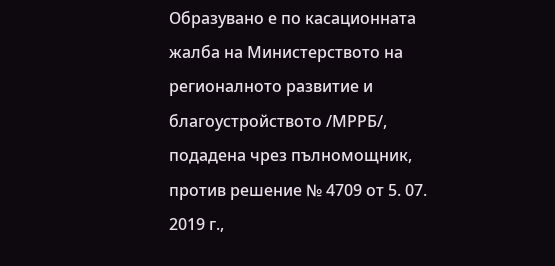Образувано е по касационната жалба на Министерството на регионалното развитие и благоустройството /МРРБ/, подадена чрез пълномощник, против решение № 4709 от 5. 07. 2019 г.,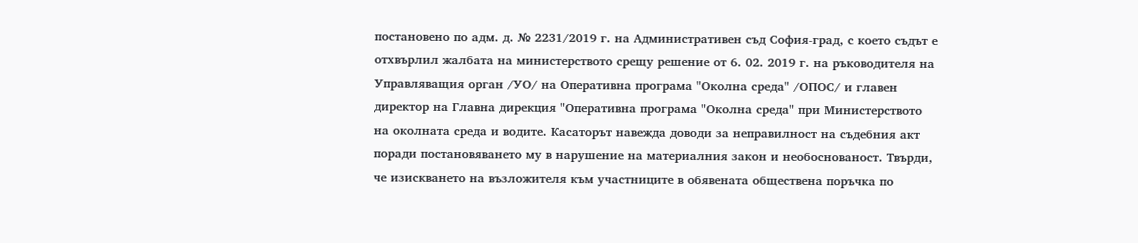постановено по адм. д. № 2231/2019 г. на Административен съд София-град, с което съдът е отхвърлил жалбата на министерството срещу решение от 6. 02. 2019 г. на ръководителя на Управляващия орган /УО/ на Оперативна програма "Околна среда" /ОПОС/ и главен директор на Главна дирекция "Оперативна програма "Околна среда" при Министерството на околната среда и водите. Касаторът навежда доводи за неправилност на съдебния акт поради постановяването му в нарушение на материалния закон и необоснованост. Твърди, че изискването на възложителя към участниците в обявената обществена поръчка по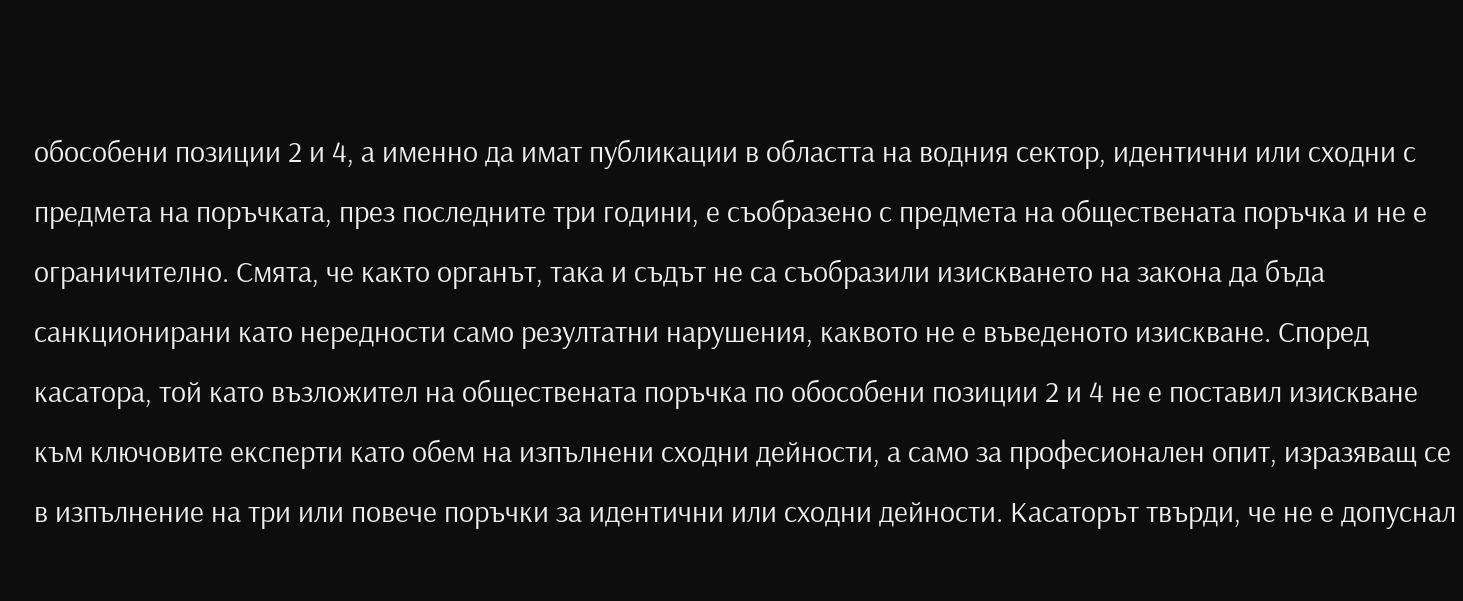обособени позиции 2 и 4, а именно да имат публикации в областта на водния сектор, идентични или сходни с предмета на поръчката, през последните три години, е съобразено с предмета на обществената поръчка и не е ограничително. Смята, че както органът, така и съдът не са съобразили изискването на закона да бъда санкционирани като нередности само резултатни нарушения, каквото не е въведеното изискване. Според касатора, той като възложител на обществената поръчка по обособени позиции 2 и 4 не е поставил изискване към ключовите експерти като обем на изпълнени сходни дейности, а само за професионален опит, изразяващ се в изпълнение на три или повече поръчки за идентични или сходни дейности. Касаторът твърди, че не е допуснал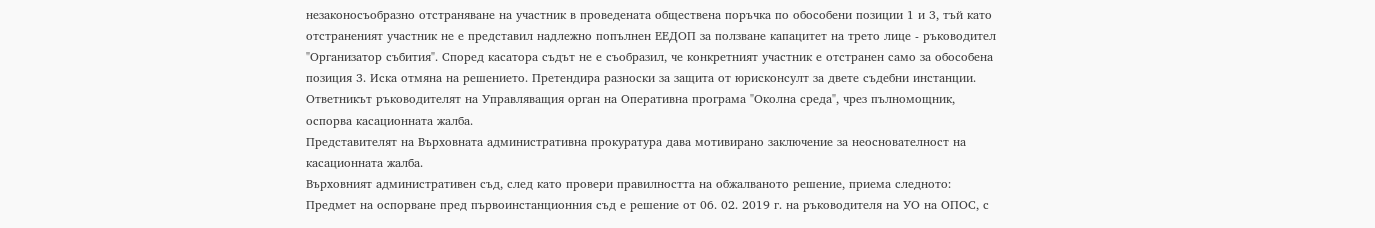незаконосъобразно отстраняване на участник в проведената обществена поръчка по обособени позиции 1 и 3, тъй като отстраненият участник не е представил надлежно попълнен ЕЕДОП за ползване капацитет на трето лице - ръководител "Организатор събития". Според касатора съдът не е съобразил, че конкретният участник е отстранен само за обособена позиция 3. Иска отмяна на решението. Претендира разноски за защита от юрисконсулт за двете съдебни инстанции.
Ответникът ръководителят на Управляващия орган на Оперативна програма "Околна среда", чрез пълномощник, оспорва касационната жалба.
Представителят на Върховната административна прокуратура дава мотивирано заключение за неоснователност на касационната жалба.
Върховният административен съд, след като провери правилността на обжалваното решение, приема следното:
Предмет на оспорване пред първоинстанционния съд е решение от 06. 02. 2019 г. на ръководителя на УО на ОПОС, с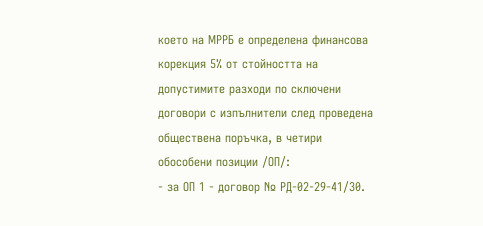което на МРРБ е определена финансова корекция 5% от стойността на допустимите разходи по сключени договори с изпълнители след проведена обществена поръчка, в четири обособени позиции /ОП/:
- за ОП 1 - договор № РД-02-29-41/30.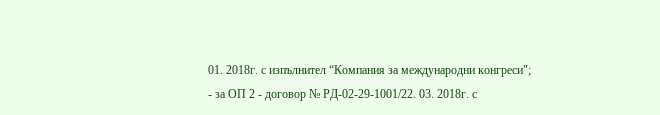01. 2018г. с изпълнител “Компания за международни конгреси";
- за ОП 2 - договор № РД-02-29-1001/22. 03. 2018г. с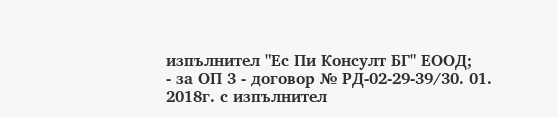изпълнител "Ес Пи Консулт БГ" ЕООД;
- за ОП 3 - договор № РД-02-29-39/30. 01. 2018г. с изпълнител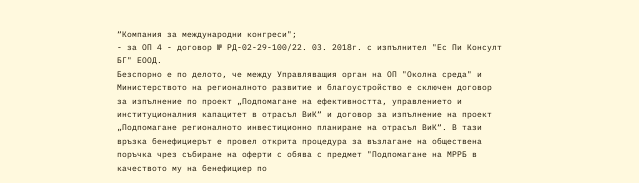“Компания за международни конгреси";
- за ОП 4 - договор № РД-02-29-100/22. 03. 2018г. с изпълнител "Ес Пи Консулт БГ" ЕООД.
Безспорно е по делото, че между Управляващия орган на ОП "Околна среда" и Министерството на регионалното развитие и благоустройство е сключен договор за изпълнение по проект „Подпомагане на ефективността, управлението и институционалния капацитет в отрасъл ВиК“ и договор за изпълнение на проект „Подпомагане регионалното инвестиционно планиране на отрасъл ВиК“. В тази връзка бенефициерът е провел открита процедура за възлагане на обществена поръчка чрез събиране на оферти с обява с предмет "Подпомагане на МРРБ в качеството му на бенефициер по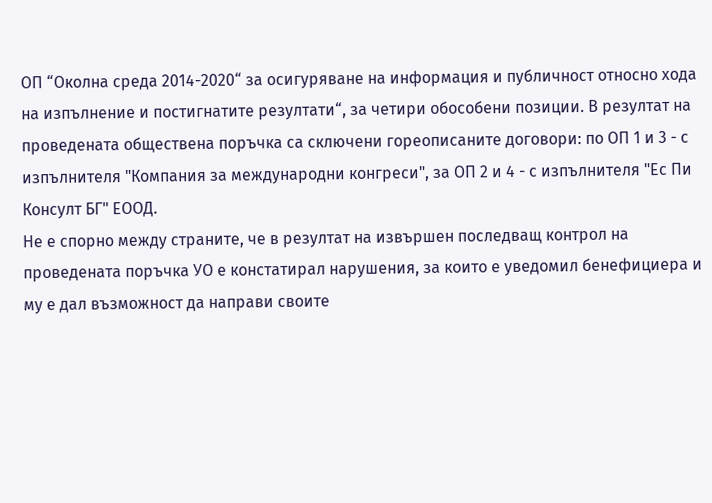ОП “Околна среда 2014-2020“ за осигуряване на информация и публичност относно хода на изпълнение и постигнатите резултати“, за четири обособени позиции. В резултат на проведената обществена поръчка са сключени гореописаните договори: по ОП 1 и 3 - с изпълнителя "Компания за международни конгреси", за ОП 2 и 4 - с изпълнителя "Ес Пи Консулт БГ" ЕООД.
Не е спорно между страните, че в резултат на извършен последващ контрол на проведената поръчка УО е констатирал нарушения, за които е уведомил бенефициера и му е дал възможност да направи своите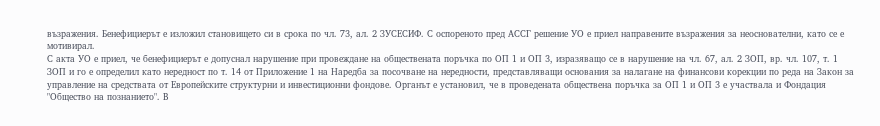възражения. Бенефициерът е изложил становището си в срока по чл. 73, ал. 2 ЗУСЕСИФ. С оспореното пред АССГ решение УО е приел направените възражения за неоснователни, като се е мотивирал.
С акта УО е приел, че бенефициерът е допуснал нарушение при провеждане на обществената поръчка по ОП 1 и ОП 3, изразяващо се в нарушение на чл. 67, ал. 2 ЗОП, вр. чл. 107, т. 1 ЗОП и го е определил като нередност по т. 14 от Приложение 1 на Наредба за посочване на нередности, представляващи основания за налагане на финансови корекции по реда на Закон за управление на средствата от Европейските структурни и инвестиционни фондове. Органът е установил, че в проведената обществена поръчка за ОП 1 и ОП 3 е участвала и Фондация "Общество на познанието". В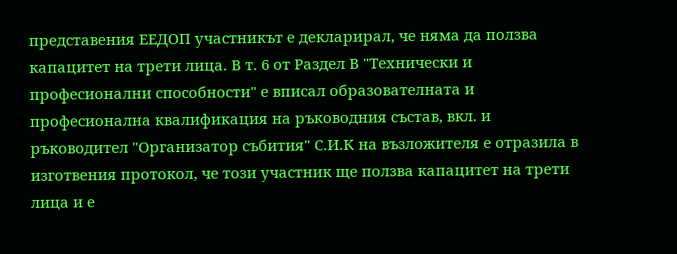представения ЕЕДОП участникът е декларирал, че няма да ползва капацитет на трети лица. В т. 6 от Раздел В "Технически и професионални способности" е вписал образователната и професионална квалификация на ръководния състав, вкл. и ръководител "Организатор събития" С.И.К на възложителя е отразила в изготвения протокол, че този участник ще ползва капацитет на трети лица и е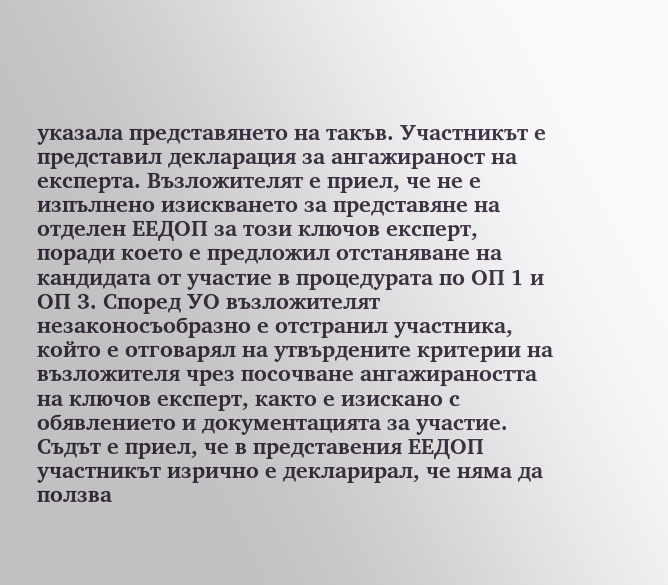указала представянето на такъв. Участникът е представил декларация за ангажираност на експерта. Възложителят е приел, че не е изпълнено изискването за представяне на отделен ЕЕДОП за този ключов експерт, поради което е предложил отстаняване на кандидата от участие в процедурата по ОП 1 и ОП 3. Според УО възложителят незаконосъобразно е отстранил участника, който е отговарял на утвърдените критерии на възложителя чрез посочване ангажираността на ключов експерт, както е изискано с обявлението и документацията за участие.
Съдът е приел, че в представения ЕЕДОП участникът изрично е декларирал, че няма да ползва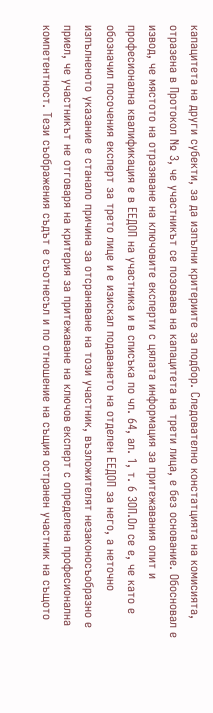капацитета на други субекти, за да изпълни критериите за подбор. Следователно констатцията на комисията, отразена в Протокол № 3, че участникът се позовава на капацитета на трети лица, е без основание. Обосновал е извод, че мястото на отразяване на ключовите експерти с цялата информация за притежавания опит и професионална квалификация е в ЕЕДОП на участника и в списъка по чл. 64, ал. 1, т. 6 ЗОП.Ол се е, че като е обозначил посочения експерт за трето лице и е изискал подаването на отделен ЕЕДОП за него, а неточно изпълненото указание е станало причина за отсраняване на този участник, възложителят незаконосъобразно е приел, че участникът не отговаря на критерия за притежаване на ключов експерт с определена професионална компетентност. Тези съображения съдът е съотнесъл и по отношение на същия остранен участник на същото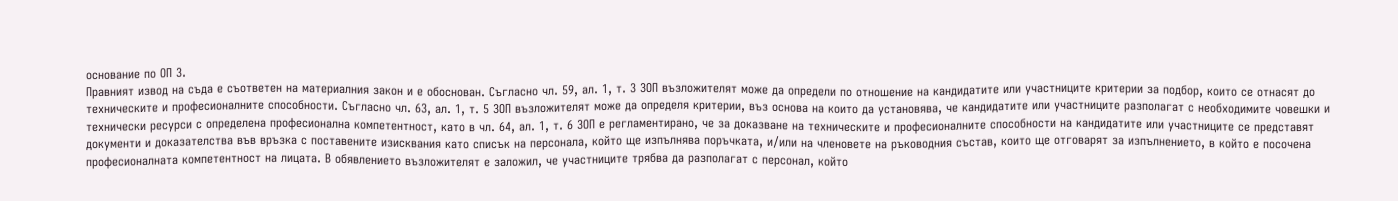основание по ОП 3.
Правният извод на съда е съответен на материалния закон и е обоснован. Съгласно чл. 59, ал. 1, т. 3 ЗОП възложителят може да определи по отношение на кандидатите или участниците критерии за подбор, които се отнасят до техническите и професионалните способности. Съгласно чл. 63, ал. 1, т. 5 ЗОП възложителят може да определя критерии, въз основа на които да установява, че кандидатите или участниците разполагат с необходимите човешки и технически ресурси с определена професионална компетентност, като в чл. 64, ал. 1, т. 6 ЗОП е регламентирано, че за доказване на техническите и професионалните способности на кандидатите или участниците се представят документи и доказателства във връзка с поставените изисквания като списък на персонала, който ще изпълнява поръчката, и/или на членовете на ръководния състав, които ще отговарят за изпълнението, в който е посочена професионалната компетентност на лицата. В обявлението възложителят е заложил, че участниците трябва да разполагат с персонал, който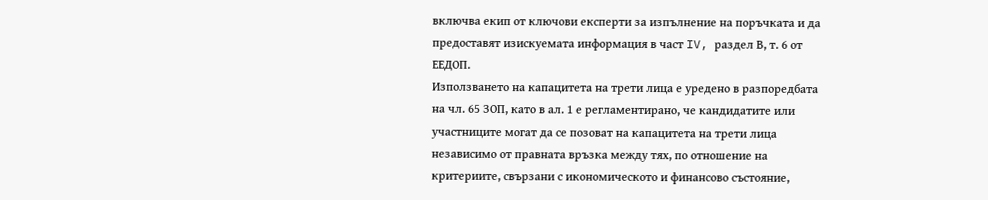включва екип от ключови експерти за изпълнение на поръчката и да предоставят изискуемата информация в част IV, раздел В, т. 6 от ЕЕДОП.
Използването на капацитета на трети лица е уредено в разпоредбата на чл. 65 ЗОП, като в ал. 1 е регламентирано, че кандидатите или участниците могат да се позоват на капацитета на трети лица независимо от правната връзка между тях, по отношение на критериите, свързани с икономическото и финансово състояние,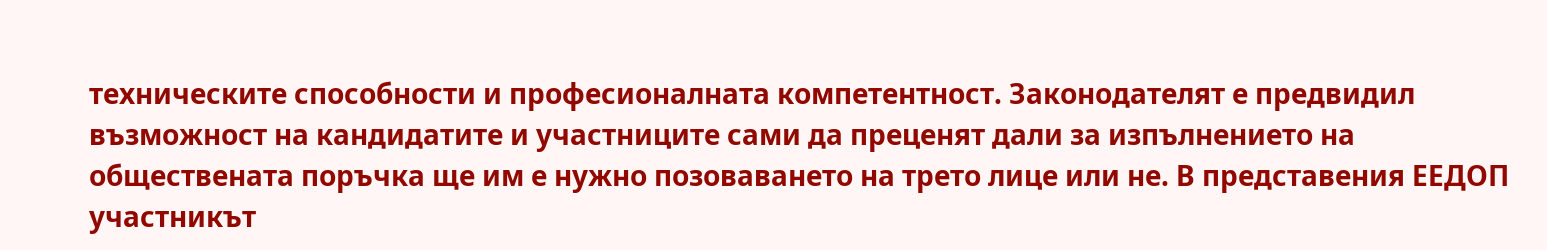техническите способности и професионалната компетентност. Законодателят е предвидил възможност на кандидатите и участниците сами да преценят дали за изпълнението на обществената поръчка ще им е нужно позоваването на трето лице или не. В представения ЕЕДОП участникът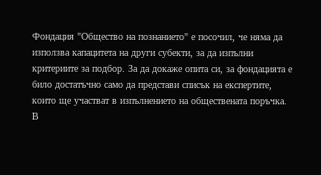Фондация "Общество на познанието" е посочил, че няма да използва капацитета на други субекти, за да изпълни критериите за подбор. За да докаже опита си, за фондацията е било достатъчно само да представи списък на експертите, които ще участват в изпълнението на обществената поръчка. В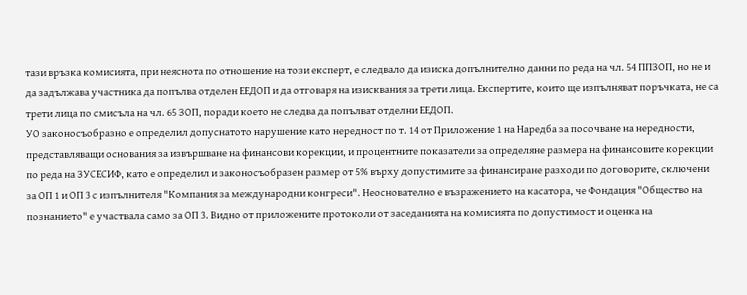тази връзка комисията, при неяснота по отношение на този експерт, е следвало да изиска допълнително данни по реда на чл. 54 ППЗОП, но не и да задължава участника да попълва отделен ЕЕДОП и да отговаря на изисквания за трети лица. Експертите, които ще изпълняват поръчката, не са трети лица по смисъла на чл. 65 ЗОП, поради което не следва да попълват отделни ЕЕДОП.
УО законосъобразно е определил допуснатото нарушение като нередност по т. 14 от Приложение 1 на Наредба за посочване на нередности, представляващи основания за извършване на финансови корекции, и процентните показатели за определяне размера на финансовите корекции по реда на ЗУСЕСИФ, като е определил и законосъобразен размер от 5% върху допустимите за финансиране разходи по договорите, сключени за ОП 1 и ОП 3 с изпълнителя "Компания за международни конгреси". Неоснователно е възражението на касатора, че Фондация "Общество на познанието" е участвала само за ОП 3. Видно от приложените протоколи от заседанията на комисията по допустимост и оценка на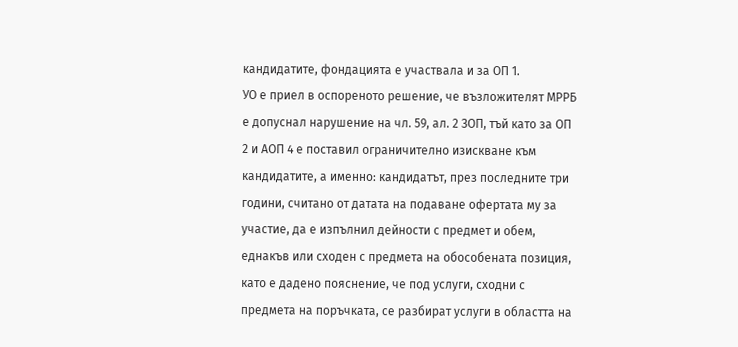кандидатите, фондацията е участвала и за ОП 1.
УО е приел в оспореното решение, че възложителят МРРБ е допуснал нарушение на чл. 59, ал. 2 ЗОП, тъй като за ОП 2 и АОП 4 е поставил ограничително изискване към кандидатите, а именно: кандидатът, през последните три години, считано от датата на подаване офертата му за участие, да е изпълнил дейности с предмет и обем, еднакъв или сходен с предмета на обособената позиция, като е дадено пояснение, че под услуги, сходни с предмета на поръчката, се разбират услуги в областта на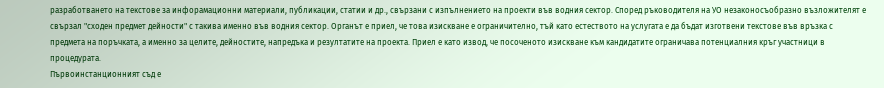разработването на текстове за инфорамационни материали, публикации, статии и др., свързани с изпълнението на проекти във водния сектор. Според ръководителя на УО незаконосъобразно възложителят е свързал "сходен предмет дейности" с такива именно във водния сектор. Органът е приел, че това изискване е ограничително, тъй като естеството на услугата е да бъдат изготвени текстове във връзка с предмета на поръчката, а именно за целите, дейностите, напредъка и резултатите на проекта. Приел е като извод, че посоченото изискване към кандидатите ограничава потенциалния кръг участници в процедурата.
Първоинстанционният съд е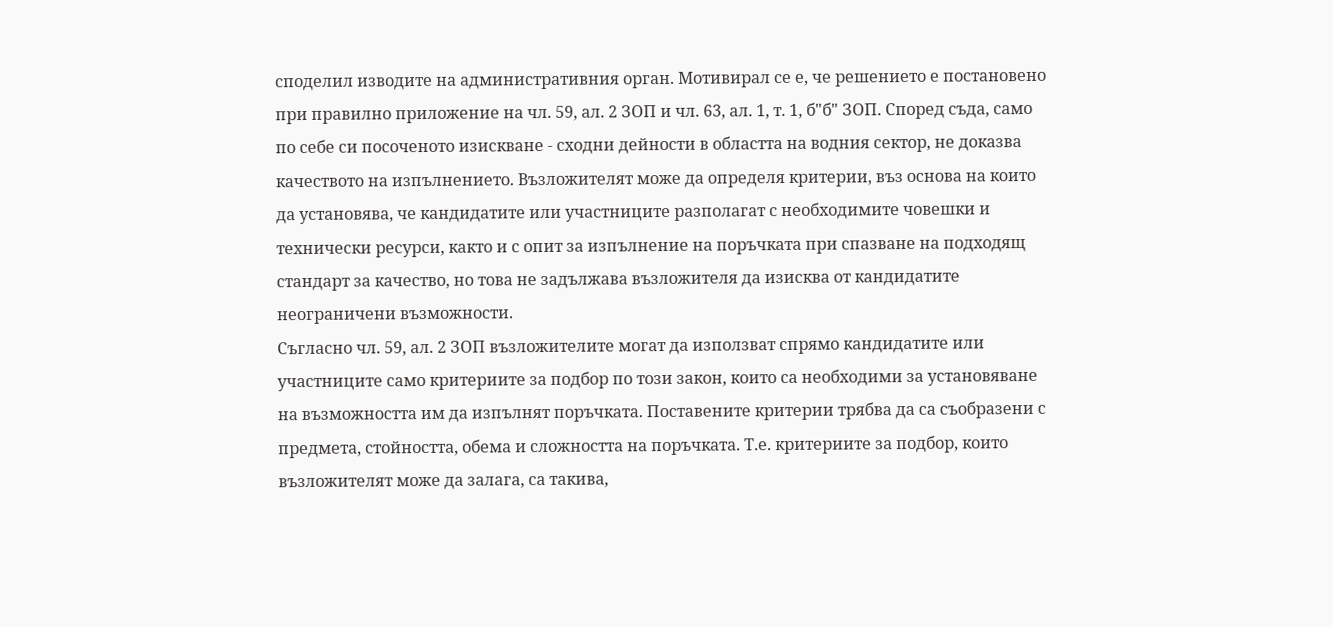споделил изводите на административния орган. Мотивирал се е, че решението е постановено при правилно приложение на чл. 59, ал. 2 ЗОП и чл. 63, ал. 1, т. 1, б"б" ЗОП. Според съда, само по себе си посоченото изискване - сходни дейности в областта на водния сектор, не доказва качеството на изпълнението. Възложителят може да определя критерии, въз основа на които да установява, че кандидатите или участниците разполагат с необходимите човешки и технически ресурси, както и с опит за изпълнение на поръчката при спазване на подходящ стандарт за качество, но това не задължава възложителя да изисква от кандидатите неограничени възможности.
Съгласно чл. 59, ал. 2 ЗОП възложителите могат да използват спрямо кандидатите или участниците само критериите за подбор по този закон, които са необходими за установяване на възможността им да изпълнят поръчката. Поставените критерии трябва да са съобразени с предмета, стойността, обема и сложността на поръчката. Т.е. критериите за подбор, които възложителят може да залага, са такива,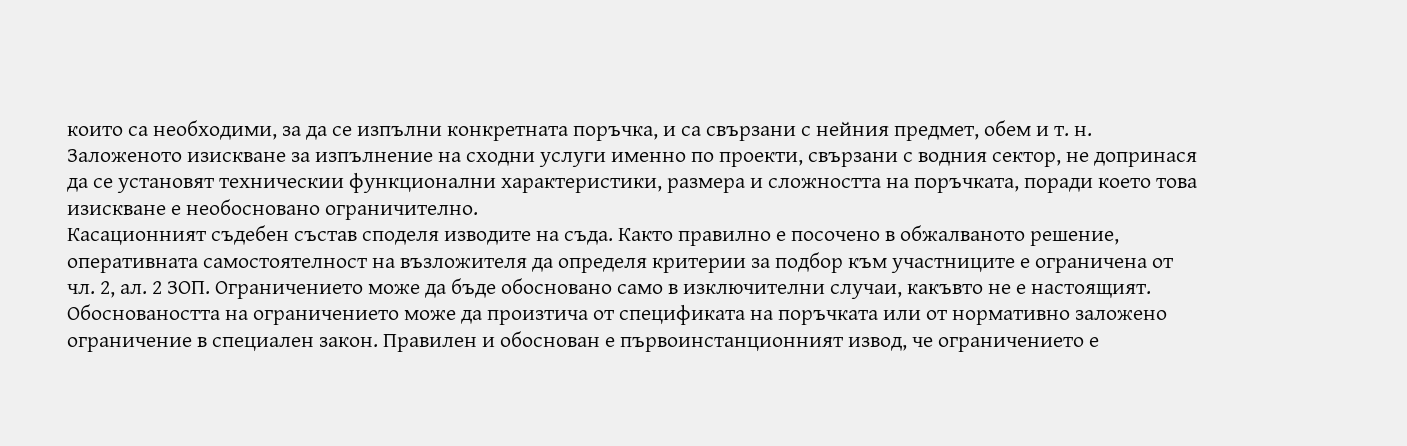които са необходими, за да се изпълни конкретната поръчка, и са свързани с нейния предмет, обем и т. н. Заложеното изискване за изпълнение на сходни услуги именно по проекти, свързани с водния сектор, не допринася да се установят техническии функционални характеристики, размера и сложността на поръчката, поради което това изискване е необосновано ограничително.
Касационният съдебен състав споделя изводите на съда. Както правилно е посочено в обжалваното решение, оперативната самостоятелност на възложителя да определя критерии за подбор към участниците е ограничена от чл. 2, ал. 2 ЗОП. Ограничението може да бъде обосновано само в изключителни случаи, какъвто не е настоящият. Обосноваността на ограничението може да произтича от спецификата на поръчката или от нормативно заложено ограничение в специален закон. Правилен и обоснован е първоинстанционният извод, че ограничението е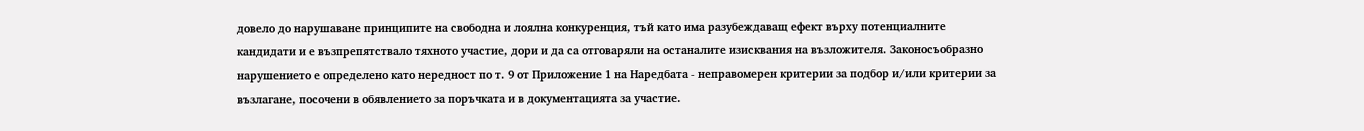довело до нарушаване принципите на свободна и лоялна конкуренция, тъй като има разубеждаващ ефект върху потенциалните кандидати и е възпрепятствало тяхното участие, дори и да са отговаряли на останалите изисквания на възложителя. Законосъобразно нарушението е определено като нередност по т. 9 от Приложение 1 на Наредбата - неправомерен критерии за подбор и/или критерии за възлагане, посочени в обявлението за поръчката и в документацията за участие.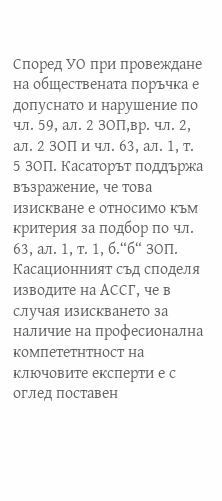Според УО при провеждане на обществената поръчка е допуснато и нарушение по чл. 59, ал. 2 ЗОП,вр. чл. 2, ал. 2 ЗОП и чл. 63, ал. 1, т. 5 ЗОП. Касаторът поддържа възражение, че това изискване е относимо към критерия за подбор по чл. 63, ал. 1, т. 1, б.“б“ ЗОП. Касационният съд споделя изводите на АССГ, че в случая изискването за наличие на професионална компететнтност на ключовите експерти е с оглед поставен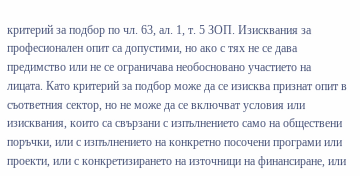критерий за подбор по чл. 63, ал. 1, т. 5 ЗОП. Изисквания за професионален опит са допустими, но ако с тях не се дава предимство или не се ограничава необосновано участието на лицата. Като критерий за подбор може да се изисква признат опит в съответния сектор, но не може да се включват условия или изисквания, които са свързани с изпълнението само на обществени поръчки, или с изпълнението на конкретно посочени програми или проекти, или с конкретизирането на източници на финансиране, или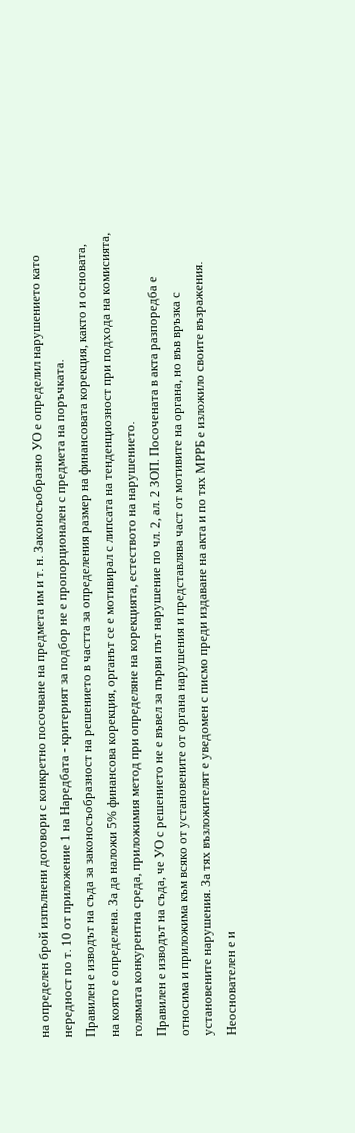на определен брой изпълнени договори с конкретно посочване на предмета им и т. н. Законосъобразно УО е определил нарушението като нередност по т. 10 от приложение 1 на Наредбата - критерият за подбор не е пропорционален с предмета на поръчката.
Правилен е изводът на съда за законосъобразност на решението в частта за определения размер на финансовата корекция, както и основата, на която е определена. За да наложи 5% финансова корекция, органът се е мотивирал с липсата на тенденциозност при подхода на комисията, голямата конкурентна среда, приложимия метод при определяне на корекцията, естеството на нарушението.
Правилен е изводът на съда, че УО с решението не е въвел за първи път нарушение по чл. 2, ал. 2 ЗОП. Посочената в акта разпоредба е относима и приложима към всяко от установените от органа нарушения и представлява част от мотивите на органа, но във връзка с установените нарушения. За тях възложителят е уведомен с писмо преди издаване на акта и по тях МРРБ е изложило своите възражения.
Неоснователен е и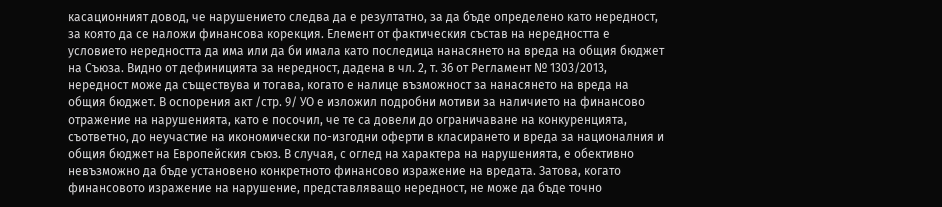касационният довод, че нарушението следва да е резултатно, за да бъде определено като нередност, за която да се наложи финансова корекция. Елемент от фактическия състав на нередността е условието нередността да има или да би имала като последица нанасянето на вреда на общия бюджет на Съюза. Видно от дефиницията за нередност, дадена в чл. 2, т. 36 от Регламент № 1303/2013, нередност може да съществува и тогава, когато е налице възможност за нанасянето на вреда на общия бюджет. В оспорения акт /стр. 9/ УО е изложил подробни мотиви за наличието на финансово отражение на нарушенията, като е посочил, че те са довели до ограничаване на конкуренцията, съответно, до неучастие на икономически по-изгодни оферти в класирането и вреда за националния и общия бюджет на Европейския съюз. В случая, с оглед на характера на нарушенията, е обективно невъзможно да бъде установено конкретното финансово изражение на вредата. Затова, когато финансовото изражение на нарушение, представляващо нередност, не може да бъде точно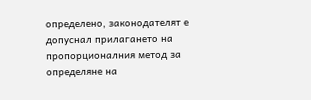определено, законодателят е допуснал прилагането на пропорционалния метод за определяне на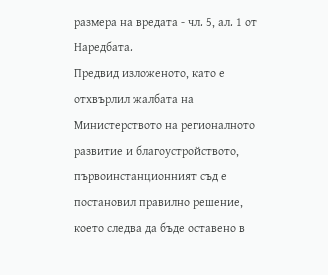размера на вредата - чл. 5, ал. 1 от Наредбата.
Предвид изложеното, като е отхвърлил жалбата на Министерството на регионалното развитие и благоустройството, първоинстанционният съд е постановил правилно решение, което следва да бъде оставено в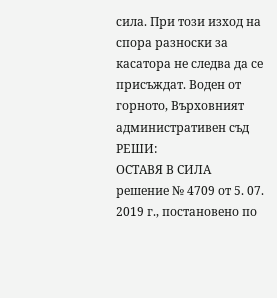сила. При този изход на спора разноски за касатора не следва да се присъждат. Воден от горното, Върховният административен съд РЕШИ:
ОСТАВЯ В СИЛА решение № 4709 от 5. 07. 2019 г., постановено по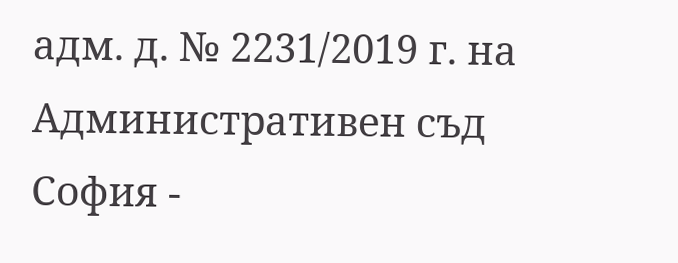адм. д. № 2231/2019 г. на Административен съд София -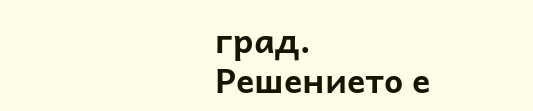град.
Решението е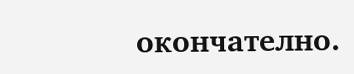окончателно.